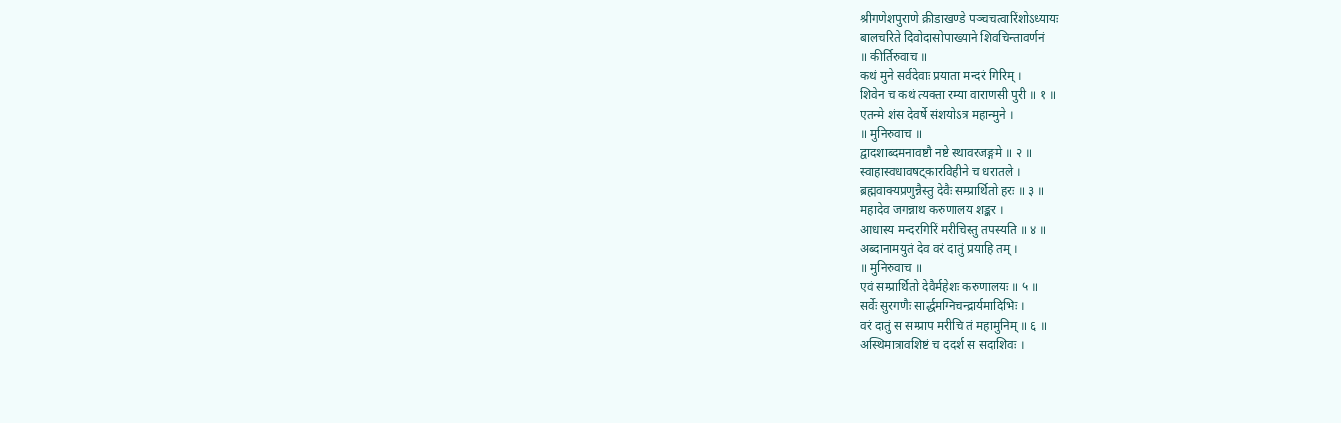श्रीगणेशपुराणे क्रीडाखण्डे पञ्चचत्वारिंशोऽध्यायः
बालचरिते दिवोदासोपाख्याने शिवचिन्तावर्णनं
॥ कीर्तिरुवाच ॥
कथं मुने सर्वदेवाः प्रयाता मन्दरं गिरिम् ।
शिवेन च कथं त्यक्ता रम्या वाराणसी पुरी ॥ १ ॥
एतन्मे शंस देवर्षे संशयोऽत्र महान्मुने ।
॥ मुनिरुवाच ॥
द्वादशाब्दमनावष्टौ नष्टे स्थावरजङ्गमे ॥ २ ॥
स्वाहास्वधावषट्कारविहीने च धरातले ।
ब्रह्मवाक्यप्रणुन्नैस्तु देवैः सम्प्रार्थितो हरः ॥ ३ ॥
महादेव जगन्नाथ करुणालय शङ्कर ।
आधास्य मन्दरगिरिं मरीचिस्तु तपस्यति ॥ ४ ॥
अब्दानामयुतं देव वरं दातुं प्रयाहि तम् ।
॥ मुनिरुवाच ॥
एवं सम्प्रार्थितो देवैर्महेशः करुणालयः ॥ ५ ॥
सर्वेः सुरगणैः सार्द्धमग्निचन्द्रार्यमादिभिः ।
वरं दातुं स सम्प्राप मरीचि तं महामुनिम् ॥ ६ ॥
अस्थिमात्रावशिष्टं च ददर्श स सदाशिवः ।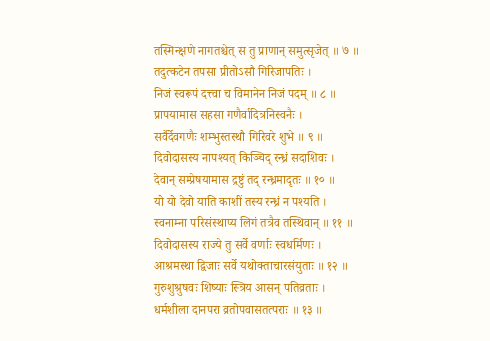तस्मिन्क्षणे नागतश्चेत् स तु प्राणान् समुत्सृजेत् ॥ ७ ॥
तदुत्कटेन तपसा प्रीतोऽसौ गिरिजापतिः ।
निजं स्वरूपं दत्त्वा च विमानेन निजं पदम् ॥ ८ ॥
प्रापयामास सहसा गणैर्वादित्रनिस्वनैः ।
सर्वैर्देवगणैः शम्भुस्तस्थौ गिरिवरे शुभे ॥ ९ ॥
दिवोदासस्य नापश्यत् किञ्चिद् रन्ध्रं सदाशिवः ।
देवान् सम्प्रेषयामास द्रष्टुं तद् रन्ध्रमादृतः ॥ १० ॥
यो यो देवो याति काशीं तस्य रन्ध्रं न पश्यति ।
स्वनाम्ना परिसंस्थाप्य लिगं तत्रैव तस्थिवान् ॥ ११ ॥
दिवोदासस्य राज्ये तु सर्वे वर्णाः स्वधर्मिणः ।
आश्रमस्था द्विजाः सर्वे यथोक्ताचारसंयुताः ॥ १२ ॥
गुरुशुश्रुषवः शिष्याः स्त्रिय आसन् पतिव्रताः ।
धर्मशीला दानपरा व्रतोपवासतत्पराः ॥ १३ ॥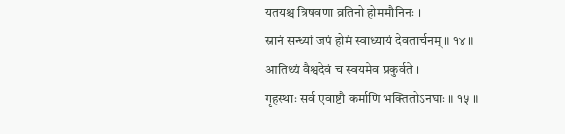यतयश्च त्रिषवणा व्रतिनो होममौनिनः ।
स्नानं सन्ध्यां जपं होमं स्वाध्यायं देवतार्चनम् ॥ १४ ॥
आतिथ्यं वैश्वदेवं च स्वयमेव प्रकुर्वते ।
गृहस्थाः सर्व एवाष्टौ कर्माणि भक्तितोऽनघाः ॥ १५ ॥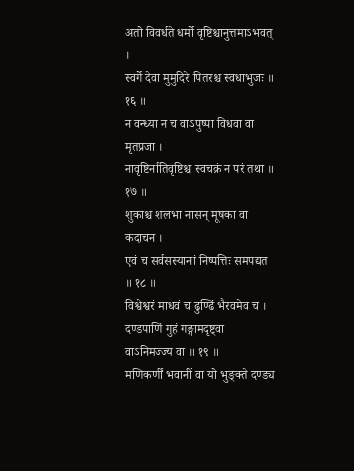अतो विवर्धते धर्मो वृष्टिश्चानुत्तमाऽभवत् ।
स्वर्गे देवा मुमुदिरे पितरश्च स्वधाभुजः ॥ १६ ॥
न वन्ध्या न च वाऽपुष्पा विधवा वा मृतप्रजा ।
नावृष्टिर्नातिवृष्टिश्च स्वचक्रं न परं तथा ॥ १७ ॥
शुकाश्च शलभा नासन् मूषका वा कदाचन ।
एवं च सर्वसस्यानां निष्पत्तिः समपद्यत ॥ १८ ॥
विश्वेश्वरं माधवं च ढुण्ढिं भैरवमेव च ।
दण्डपाणिं गुहं गङ्गामदृष्ट्वा वाऽनिमज्ज्य वा ॥ १९ ॥
मणिकर्णीं भवानीं वा यो भुङ्क्ते दण्ड्य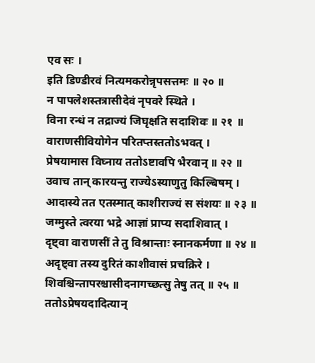एव सः ।
इति डिण्डीरवं नित्यमकरोन्नृपसत्तमः ॥ २० ॥
न पापलेशस्तत्रासीदेवं नृपवरे स्थिते ।
विना रन्धं न तद्राज्यं जिघृक्षति सदाशिवः ॥ २१ ॥
वाराणसीवियोगेन परितप्तस्ततोऽभवत् ।
प्रेषयामास विघ्नाय ततोऽष्टावपि भैरवान् ॥ २२ ॥
उवाच तान् कारयन्तु राज्येऽस्याणुतु किल्बिषम् ।
आदास्ये तत एतस्मात् काशीराज्यं स संशयः ॥ २३ ॥
जग्मुस्ते त्वरया भद्रे आज्ञां प्राप्य सदाशिवात् ।
दृष्ट्वा वाराणसीं ते तु विश्रान्ताः स्नानकर्मणा ॥ २४ ॥
अदृष्ट्वा तस्य दुरितं काशीवासं प्रचक्रिरे ।
शिवश्चिन्तापरश्चासीदनागच्छत्सु तेषु तत् ॥ २५ ॥
ततोऽप्रेषयदादित्यान्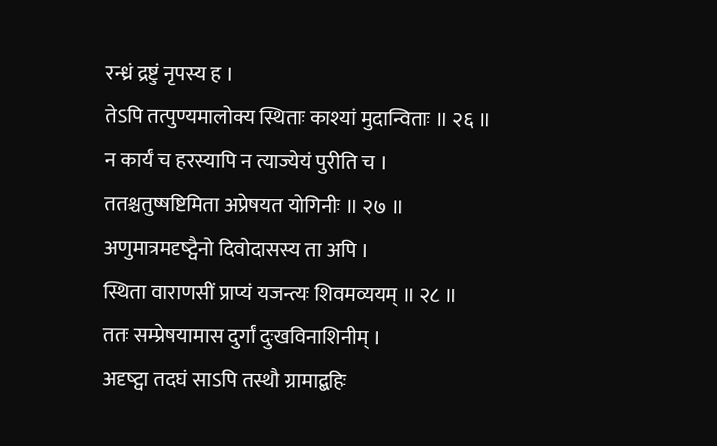रन्ध्रं द्रष्टुं नृपस्य ह ।
तेऽपि तत्पुण्यमालोक्य स्थिताः काश्यां मुदान्विताः ॥ २६ ॥
न कार्यं च हरस्यापि न त्याज्येयं पुरीति च ।
ततश्चतुष्षष्टिमिता अप्रेषयत योगिनीः ॥ २७ ॥
अणुमात्रमदृष्ट्वैनो दिवोदासस्य ता अपि ।
स्थिता वाराणसीं प्राप्यं यजन्त्यः शिवमव्ययम् ॥ २८ ॥
ततः सम्प्रेषयामास दुर्गां दुःखविनाशिनीम् ।
अदृष्ट्वा तदघं साऽपि तस्थौ ग्रामाद्बहिः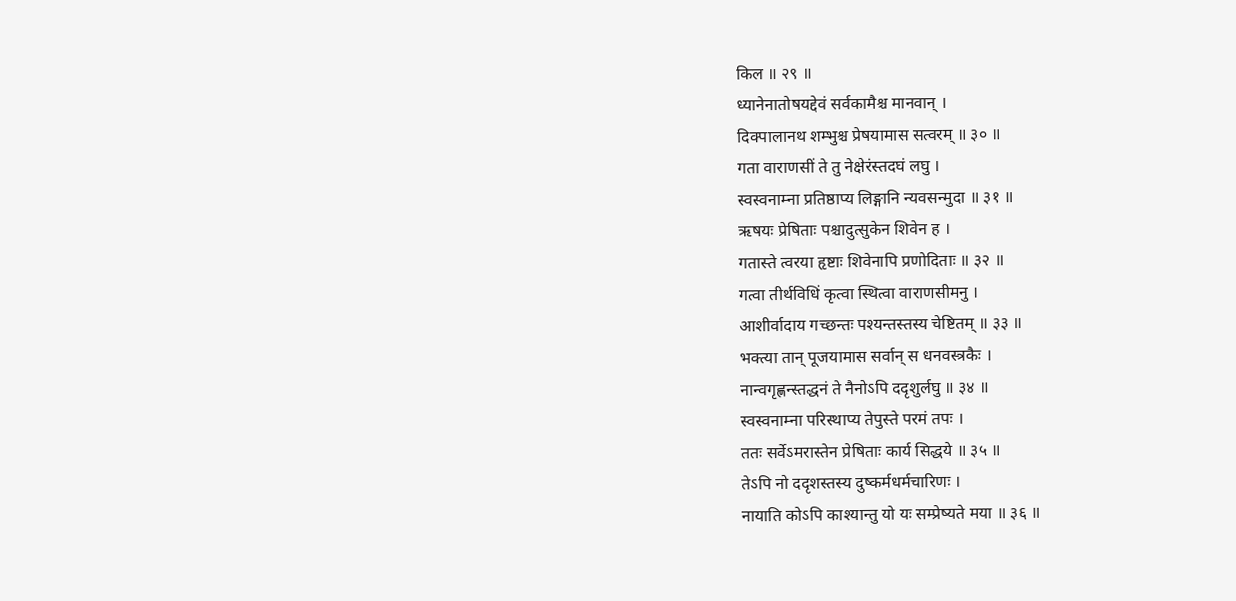किल ॥ २९ ॥
ध्यानेनातोषयद्देवं सर्वकामैश्च मानवान् ।
दिक्पालानथ शम्भुश्च प्रेषयामास सत्वरम् ॥ ३० ॥
गता वाराणसीं ते तु नेक्षेरंस्तदघं लघु ।
स्वस्वनाम्ना प्रतिष्ठाप्य लिङ्गानि न्यवसन्मुदा ॥ ३१ ॥
ऋषयः प्रेषिताः पश्चादुत्सुकेन शिवेन ह ।
गतास्ते त्वरया हृष्टाः शिवेनापि प्रणोदिताः ॥ ३२ ॥
गत्वा तीर्थविधिं कृत्वा स्थित्वा वाराणसीमनु ।
आशीर्वादाय गच्छन्तः पश्यन्तस्तस्य चेष्टितम् ॥ ३३ ॥
भक्त्या तान् पूजयामास सर्वान् स धनवस्त्रकैः ।
नान्वगृह्णन्स्तद्धनं ते नैनोऽपि ददृशुर्लघु ॥ ३४ ॥
स्वस्वनाम्ना परिस्थाप्य तेपुस्ते परमं तपः ।
ततः सर्वेऽमरास्तेन प्रेषिताः कार्य सिद्धये ॥ ३५ ॥
तेऽपि नो ददृशस्तस्य दुष्कर्मधर्मचारिणः ।
नायाति कोऽपि काश्यान्तु यो यः सम्प्रेष्यते मया ॥ ३६ ॥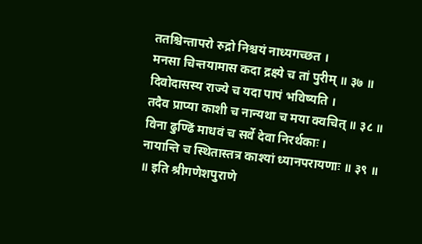ततश्चिन्तापरो रुद्रो निश्चयं नाध्यगच्छत ।
मनसा चिन्तयामास कदा द्रक्ष्ये च तां पुरीम् ॥ ३७ ॥
दिवोदासस्य राज्ये च यदा पापं भविष्यति ।
तदैव प्राप्या काशी च नान्यथा च मया क्वचित् ॥ ३८ ॥
विना ढुण्ढिं माधवं च सर्वे देवा निरर्थकाः ।
नायान्ति च स्थितास्तत्र काश्यां ध्यानपरायणाः ॥ ३९ ॥
॥ इति श्रीगणेशपुराणे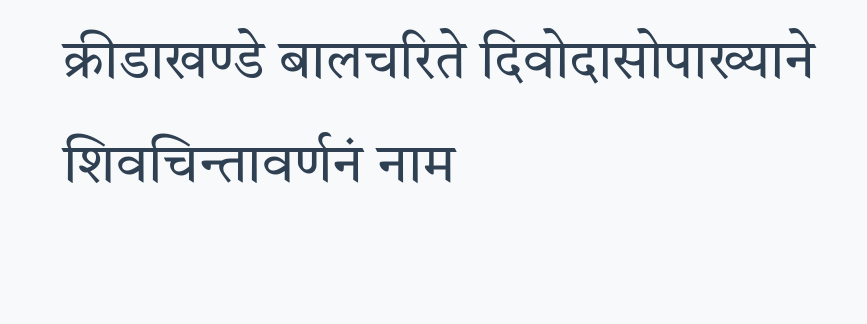क्रीडाखण्डे बालचरिते दिवोदासोपाख्याने शिवचिन्तावर्णनं नाम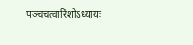पञ्चचत्वारिंशोऽध्यायः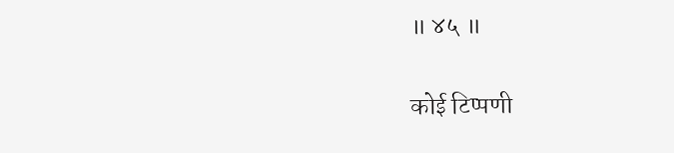॥ ४५ ॥

कोई टिप्पणी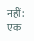नहीं:
एक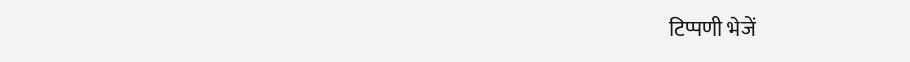टिप्पणी भेजें